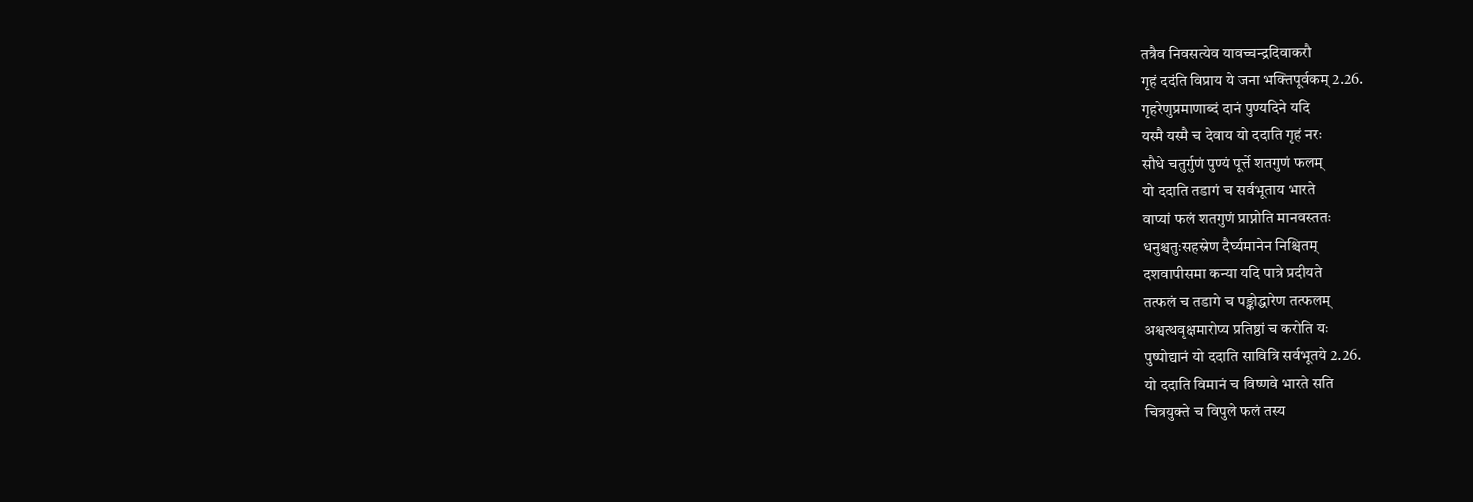तत्रैव निवसत्येव यावच्चन्द्रदिवाकरौ
गृहं ददंति विप्राय ये जना भक्तिपूर्वकम् 2.26.
गृहरेणुप्रमाणाब्दं दानं पुण्यदिने यदि
यस्मै यस्मै च देवाय यो ददाति गृहं नरः
सौधे चतुर्गुणं पुण्यं पूर्त्ते शतगुणं फलम्
यो ददाति तडागं च सर्वभूताय भारते
वाप्यां फलं शतगुणं प्राप्नोति मानवस्ततः
धनुश्चतुःसहस्रेण दैर्घ्यमानेन निश्चितम्
दशवापीसमा कन्या यदि पात्रे प्रदीयते
तत्फलं च तडागे च पङ्कोद्धारेण तत्फलम्
अश्वत्थवृक्षमारोप्य प्रतिष्ठां च करोति यः
पुष्पोद्यानं यो ददाति सावित्रि सर्वभूतये 2.26.
यो ददाति विमानं च विष्णवे भारते सति
चित्रयुक्ते च विपुले फलं तस्य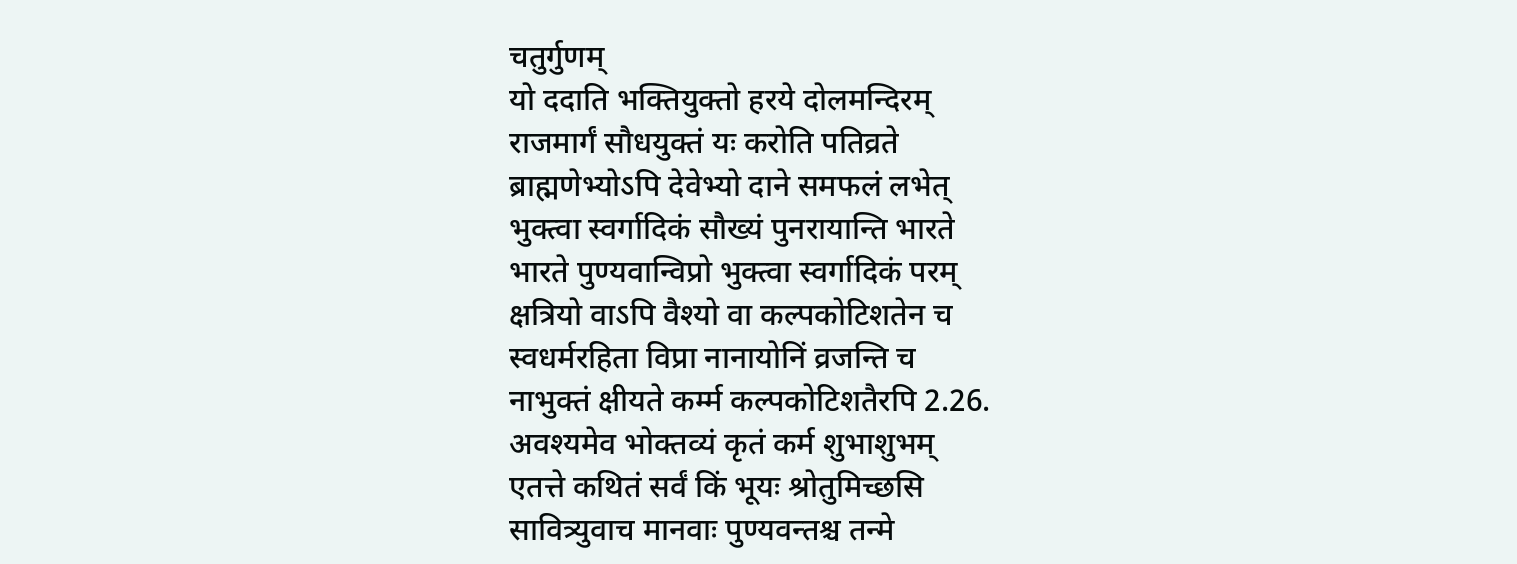चतुर्गुणम्
यो ददाति भक्तियुक्तो हरये दोलमन्दिरम्
राजमार्गं सौधयुक्तं यः करोति पतिव्रते
ब्राह्मणेभ्योऽपि देवेभ्यो दाने समफलं लभेत्
भुक्त्वा स्वर्गादिकं सौख्यं पुनरायान्ति भारते
भारते पुण्यवान्विप्रो भुक्त्वा स्वर्गादिकं परम्
क्षत्रियो वाऽपि वैश्यो वा कल्पकोटिशतेन च
स्वधर्मरहिता विप्रा नानायोनिं व्रजन्ति च
नाभुक्तं क्षीयते कर्म्म कल्पकोटिशतैरपि 2.26.
अवश्यमेव भोक्तव्यं कृतं कर्म शुभाशुभम्
एतत्ते कथितं सर्वं किं भूयः श्रोतुमिच्छसि
सावित्र्युवाच मानवाः पुण्यवन्तश्च तन्मे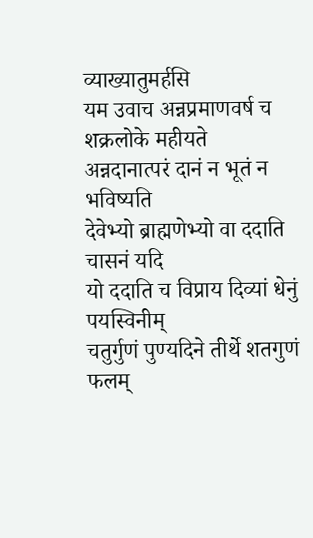व्याख्यातुमर्हसि
यम उवाच अन्नप्रमाणवर्ष च शक्रलोके महीयते
अन्नदानात्परं दानं न भूतं न भविष्यति
देवेभ्यो ब्राह्मणेभ्यो वा ददाति चासनं यदि
यो ददाति च विप्राय दिव्यां धेनुं पयस्विनीम्
चतुर्गुणं पुण्यदिने तीर्थे शतगुणं फलम्